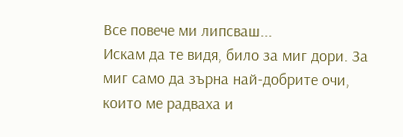Все повече ми липсваш...
Искам да те видя, било за миг дори. За миг само да зърна най-добрите очи, които ме радваха и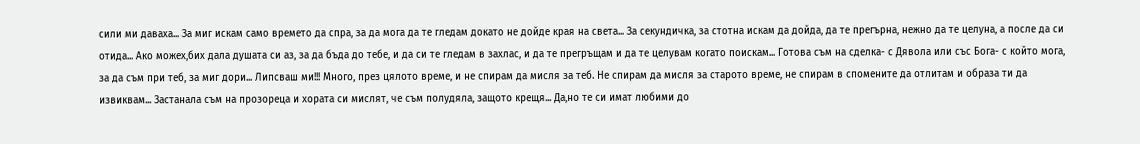сили ми даваха... За миг искам само времето да спра, за да мога да те гледам докато не дойде края на света... За секундичка, за стотна искам да дойда, да те прегърна, нежно да те целуна, а после да си отида... Ако можех,бих дала душата си аз, за да бъда до тебе, и да си те гледам в захлас, и да те прегръщам и да те целувам когато поискам... Готова съм на сделка- с Дявола или със Бога- с който мога, за да съм при теб, за миг дори... Липсваш ми!!! Много, през цялото време, и не спирам да мисля за теб. Не спирам да мисля за старото време, не спирам в спомените да отлитам и образа ти да извиквам... Застанала съм на прозореца и хората си мислят, че съм полудяла, защото крещя... Да,но те си имат любими до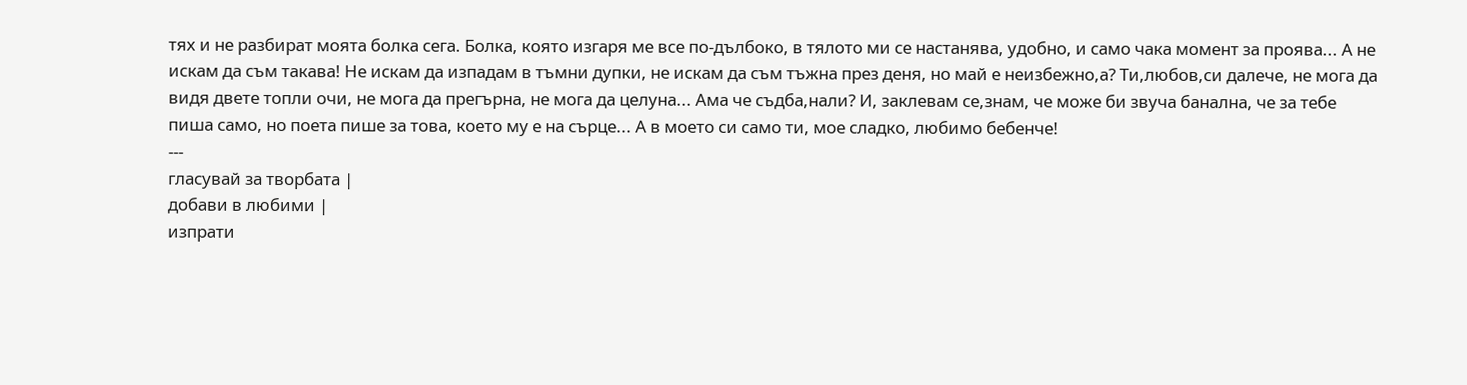тях и не разбират моята болка сега. Болка, която изгаря ме все по-дълбоко, в тялото ми се настанява, удобно, и само чака момент за проява... А не искам да съм такава! Не искам да изпадам в тъмни дупки, не искам да съм тъжна през деня, но май е неизбежно,а? Ти,любов,си далече, не мога да видя двете топли очи, не мога да прегърна, не мога да целуна... Ама че съдба,нали? И, заклевам се,знам, че може би звуча банална, че за тебе пиша само, но поета пише за това, което му е на сърце... А в моето си само ти, мое сладко, любимо бебенче!
---
гласувай за творбата |
добави в любими |
изпрати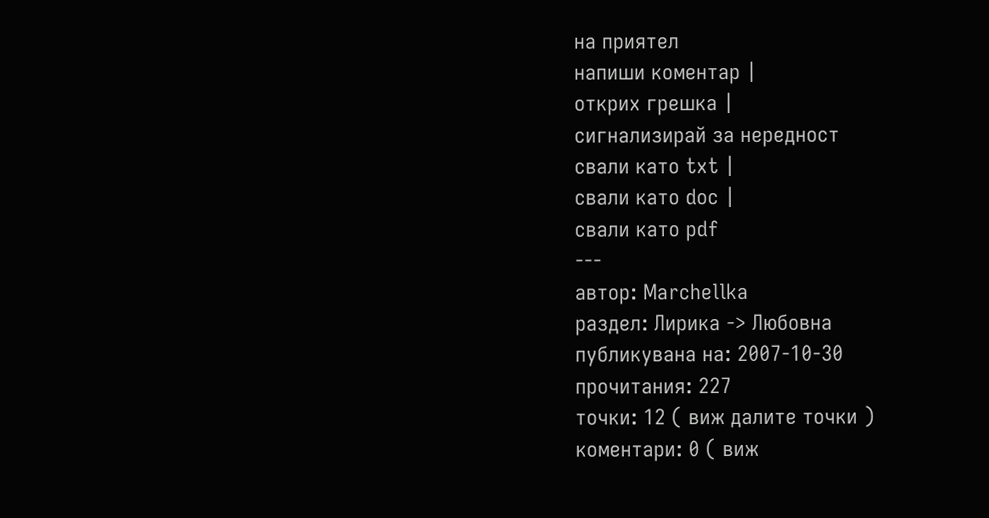на приятел
напиши коментар |
открих грешка |
сигнализирай за нередност
свали като txt |
свали като doc |
свали като pdf
---
автор: Marchellka
раздел: Лирика -> Любовна
публикувана на: 2007-10-30
прочитания: 227
точки: 12 ( виж далите точки )
коментари: 0 ( виж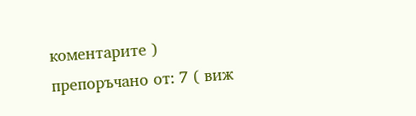коментарите )
препоръчано от: 7 ( виж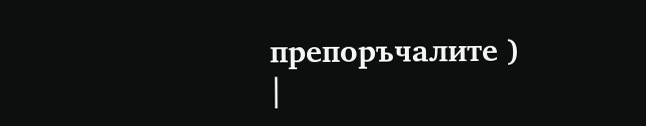препоръчалите )
|